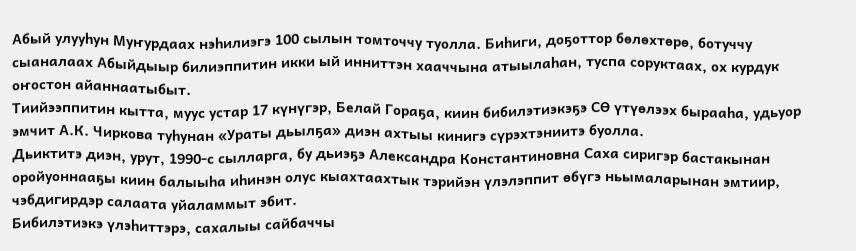Абый улууһун Муҥурдаах нэһилиэгэ 100 cылын томточчу туолла. Биһиги, доҕоттор бөлөхтөрө, ботуччу сыаналаах Абыйдыыр билиэппитин икки ый инниттэн хааччына атыылаһан, туспа соруктаах, ох курдук оҥостон айаннаатыбыт.
Тиийээппитин кытта, муус устар 17 күнүгэр, Белай Гораҕа, киин бибилэтиэкэҕэ СӨ үтүөлээх бырааһа, удьуор эмчит А.К. Чиркова туһунан «Ураты дьылҕа» диэн ахтыы кинигэ сүрэхтэниитэ буолла.
Дьиктитэ диэн, урут, 1990-с сылларга, бу дьиэҕэ Александра Константиновна Саха сиригэр бастакынан оройуоннааҕы киин балыыһа иһинэн олус кыахтаахтык тэрийэн үлэлэппит өбүгэ ньымаларынан эмтиир, чэбдигирдэр салаата уйаламмыт эбит.
Бибилэтиэкэ үлэһиттэрэ, сахалыы сайбаччы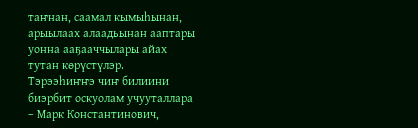таҥнан, саамал кымыһынан, арыылаах алаадьынан ааптары уонна ааҕааччылары айах тутан көрүстүлэр.
Тэрээһиҥҥэ чиҥ билиини биэрбит оскуолам учууталлара – Марк Константинович,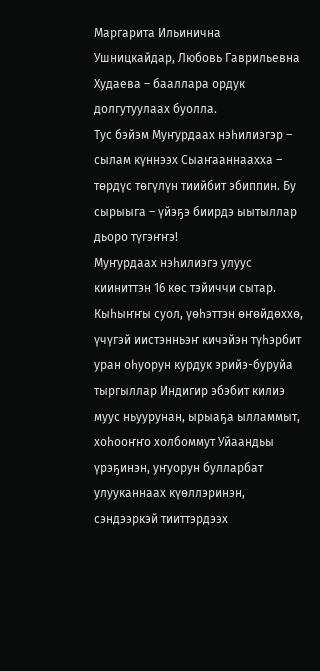Маргарита Ильинична Ушницкайдар, Любовь Гаврильевна Худаева – бааллара ордук долгутуулаах буолла.
Тус бэйэм Муҥурдаах нэһилиэгэр – сылам күннээх Сыаҥааннаахха – төрдүс төгүлүн тиийбит эбиппин. Бу сырыыга – үйэҕэ биирдэ ыытыллар дьоро түгэҥҥэ!
Муҥурдаах нэһилиэгэ улуус кииниттэн 16 көс тэйиччи сытар. Кыһыҥҥы суол, үөһэттэн өҥөйдөххө, үчүгэй иистэнньэҥ кичэйэн түһэрбит уран оһуорун курдук эрийэ-буруйа тыргыллар Индигир эбэбит килиэ муус ньуурунан, ырыаҕа ылламмыт, хоһооҥҥо холбоммут Уйаандьы үрэҕинэн, уҥуорун булларбат улууканнаах күөллэринэн, сэндээркэй тииттэрдээх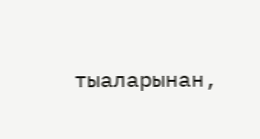тыаларынан,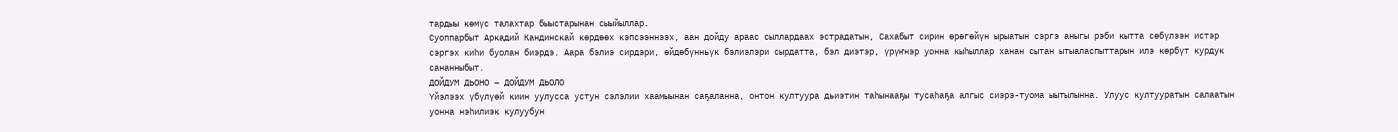тардыы көмүс талахтар быыстарынан сыыйыллар.
Суоппарбыт Аркадий Кандинскай көрдөөх кэпсээннээх, аан дойду араас сыллардаах эстрадатын, Сахабыт сирин өрөгөйүн ырыатын сэргэ аныгы рэби кытта сөбүлээн истэр сэргэх киһи буолан биэрдэ. Аара бэлиэ сирдэри, өйдөбүнньүк бэлиэлэри сырдатта, бэл диэтэр, үрүҥнэр уонна кыһыллар ханан сытан ытыаласпыттарын илэ көрбүт курдук сананныбыт.
ДОЙДУМ ДЬОНО – ДОЙДУМ ДЬОЛО
Үйэлээх үбүлүөй киин уулусса устун сэлэлии хаамыынан саҕаланна, онтон култуура дьиэтин таһынааҕы тусаһаҕа алгыс сиэрэ-туома ыытылынна. Улуус култууратын салаатын уонна нэһилиэк кулуубун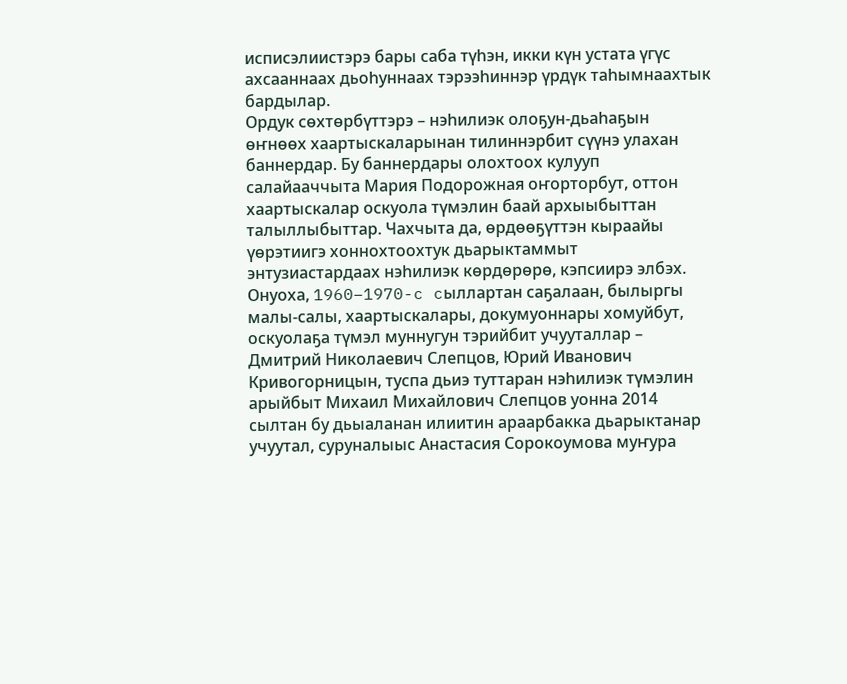исписэлиистэрэ бары саба түһэн, икки күн устата үгүс ахсааннаах дьоһуннаах тэрээһиннэр үрдүк таһымнаахтык бардылар.
Ордук сөхтөрбүттэрэ – нэһилиэк олоҕун-дьаһаҕын өҥнөөх хаартыскаларынан тилиннэрбит сүүнэ улахан баннердар. Бу баннердары олохтоох кулууп салайааччыта Мария Подорожная оҥорторбут, оттон хаартыскалар оскуола түмэлин баай архыыбыттан талыллыбыттар. Чахчыта да, өрдөөҕүттэн кыраайы үөрэтиигэ хоннохтоохтук дьарыктаммыт энтузиастардаах нэһилиэк көрдөрөрө, кэпсиирэ элбэх. Онуоха, 1960–1970-c cыллартан саҕалаан, былыргы малы-салы, хаартыскалары, докумуоннары хомуйбут, оскуолаҕа түмэл муннугун тэрийбит учууталлар – Дмитрий Николаевич Слепцов, Юрий Иванович Кривогорницын, туспа дьиэ туттаран нэһилиэк түмэлин арыйбыт Михаил Михайлович Слепцов уонна 2014 cылтан бу дьыаланан илиитин араарбакка дьарыктанар учуутал, суруналыыс Анастасия Сорокоумова муҥура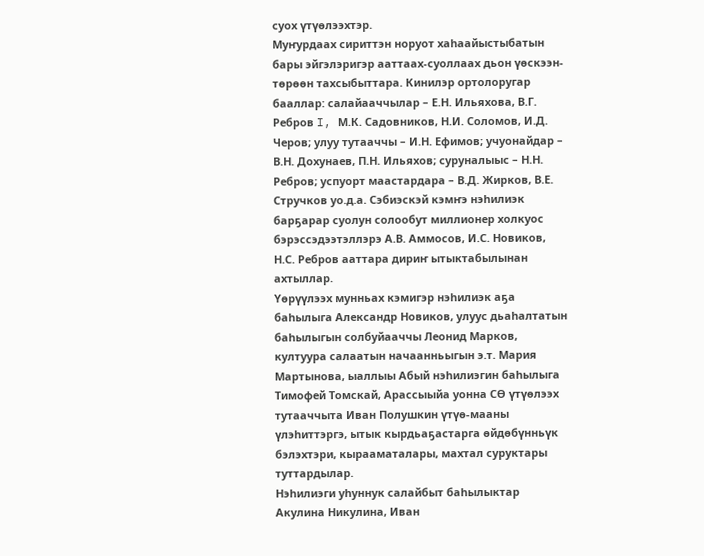суох үтүөлээхтэр.
Муҥурдаах сириттэн норуот хаһаайыстыбатын бары эйгэлэригэр ааттаах-суоллаах дьон үөскээн-төрөөн тахсыбыттара. Кинилэр ортолоругар бааллар: салайааччылар – Е.Н. Ильяхова, В.Г. Ребров I, М.К. Садовников, Н.И. Соломов, И.Д. Черов; улуу тутааччы – И.Н. Ефимов; учуонайдар – В.Н. Дохунаев, П.Н. Ильяхов; суруналыыс – Н.Н. Ребров; успуорт маастардара – В.Д. Жирков, В.Е. Стручков уо.д.а. Сэбиэскэй кэмҥэ нэһилиэк барҕарар суолун солообут миллионер холкуос бэрэссэдээтэллэрэ А.В. Аммосов, И.С. Новиков, Н.С. Ребров ааттара дириҥ ытыктабылынан ахтыллар.
Үөрүүлээх мунньах кэмигэр нэһилиэк аҕа баһылыга Александр Новиков, улуус дьаһалтатын баһылыгын солбуйааччы Леонид Марков, култуура салаатын начаанньыгын э.т. Мария Мартынова, ыаллыы Абый нэһилиэгин баһылыга Тимофей Томскай, Арассыыйа уонна СӨ үтүөлээх тутааччыта Иван Полушкин үтүө-мааны үлэһиттэргэ, ытык кырдьаҕастарга өйдөбүнньүк бэлэхтэри, кырааматалары, махтал суруктары туттардылар.
Нэһилиэги уһуннук салайбыт баһылыктар Акулина Никулина, Иван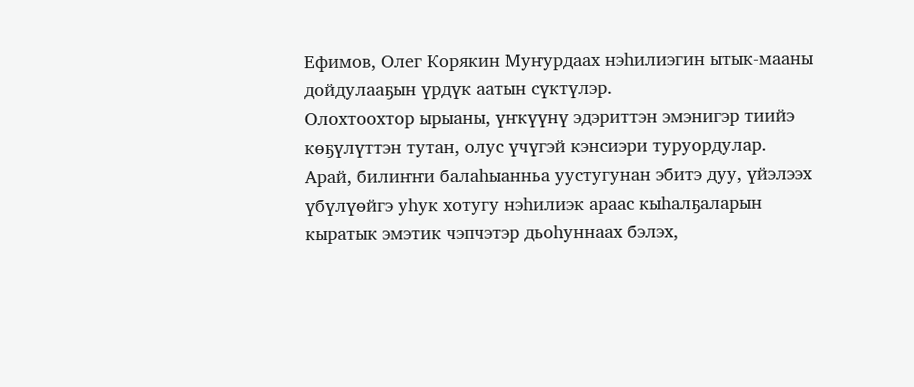Ефимов, Олег Корякин Муҥурдаах нэһилиэгин ытык-мааны дойдулааҕын үрдүк аатын сүктүлэр.
Олохтоохтор ырыаны, үҥкүүнү эдэриттэн эмэнигэр тиийэ көҕүлүттэн тутан, олус үчүгэй кэнсиэри туруордулар.
Арай, билиҥҥи балаһыанньа уустугунан эбитэ дуу, үйэлээх үбүлүөйгэ уһук хотугу нэһилиэк араас кыһалҕаларын кыратык эмэтик чэпчэтэр дьоһуннаах бэлэх,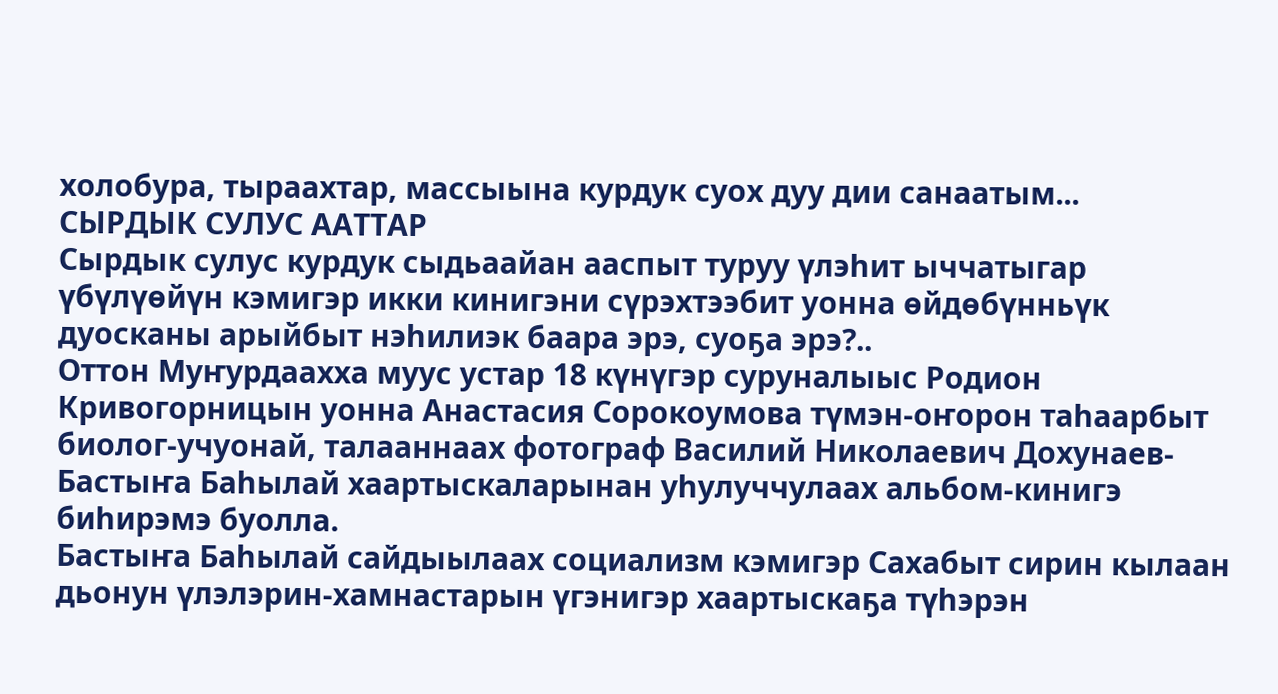холобура, тыраахтар, массыына курдук суох дуу дии санаатым...
СЫРДЫК СУЛУС ААТТАР
Сырдык сулус курдук сыдьаайан ааспыт туруу үлэһит ыччатыгар үбүлүөйүн кэмигэр икки кинигэни сүрэхтээбит уонна өйдөбүнньүк дуосканы арыйбыт нэһилиэк баара эрэ, суоҕа эрэ?..
Оттон Муҥурдаахха муус устар 18 күнүгэр суруналыыс Родион Кривогорницын уонна Анастасия Сорокоумова түмэн-оҥорон таһаарбыт биолог-учуонай, талааннаах фотограф Василий Николаевич Дохунаев-Бастыҥа Баһылай хаартыскаларынан уһулуччулаах альбом-кинигэ биһирэмэ буолла.
Бастыҥа Баһылай сайдыылаах социализм кэмигэр Сахабыт сирин кылаан дьонун үлэлэрин-хамнастарын үгэнигэр хаартыскаҕа түһэрэн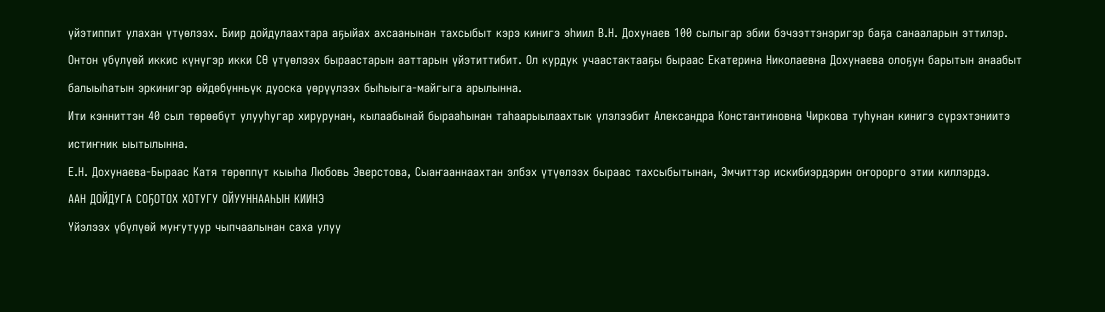үйэтиппит улахан үтүөлээх. Биир дойдулаахтара аҕыйах ахсаанынан тахсыбыт кэрэ кинигэ эһиил В.Н. Дохунаев 100 cылыгар эбии бэчээттэнэригэр баҕа санааларын эттилэр.
Онтон үбүлүөй иккис күнүгэр икки СӨ үтүөлээх быраастарын ааттарын үйэтиттибит. Ол курдук учаастактааҕы быраас Екатерина Николаевна Дохунаева олоҕун барытын анаабыт балыыһатын эркинигэр өйдөбүнньүк дуоска үөрүүлээх быһыыга-майгыга арылынна.
Ити кэнниттэн 40 cыл төрөөбүт улууһугар хирурунан, кылаабынай бырааһынан таһаарыылаахтык үлэлээбит Александра Константиновна Чиркова туһунан кинигэ сүрэхтэниитэ истиҥник ыытылынна.
Е.Н. Дохунаева-Быраас Катя төрөппүт кыыһа Любовь Эверстова, Сыаҥааннаахтан элбэх үтүөлээх быраас тахсыбытынан, Эмчиттэр искибиэрдэрин оҥорорго этии киллэрдэ.
ААН ДОЙДУГА СОҔОТОХ ХОТУГУ ОЙУУННААҺЫН КИИНЭ
Үйэлээх үбүлүөй муҥутуур чыпчаалынан саха улуу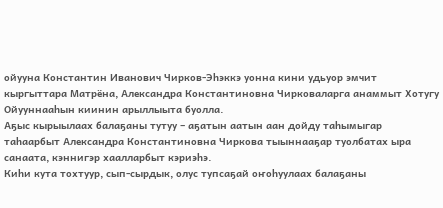ойууна Константин Иванович Чирков-Эһэккэ уонна кини удьуор эмчит кыргыттара Матрёна, Александра Константиновна Чирковаларга анаммыт Хотугу Ойууннааһын киинин арыллыыта буолла.
Аҕыс кырыылаах балаҕаны тутуу – аҕатын аатын аан дойду таһымыгар таһаарбыт Александра Константиновна Чиркова тыыннааҕар туолбатах ыра санаата, кэннигэр хаалларбыт кэриэһэ.
Киһи кута тохтуур, сып-сырдык, олус тупсаҕай оҥоһуулаах балаҕаны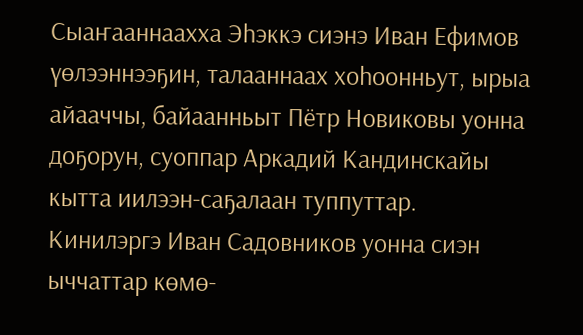Сыаҥааннаахха Эһэккэ сиэнэ Иван Ефимов үөлээннээҕин, талааннаах хоһоонньут, ырыа айааччы, байаанньыт Пётр Новиковы уонна доҕорун, суоппар Аркадий Кандинскайы кытта иилээн-саҕалаан туппуттар. Кинилэргэ Иван Садовников уонна сиэн ыччаттар көмө-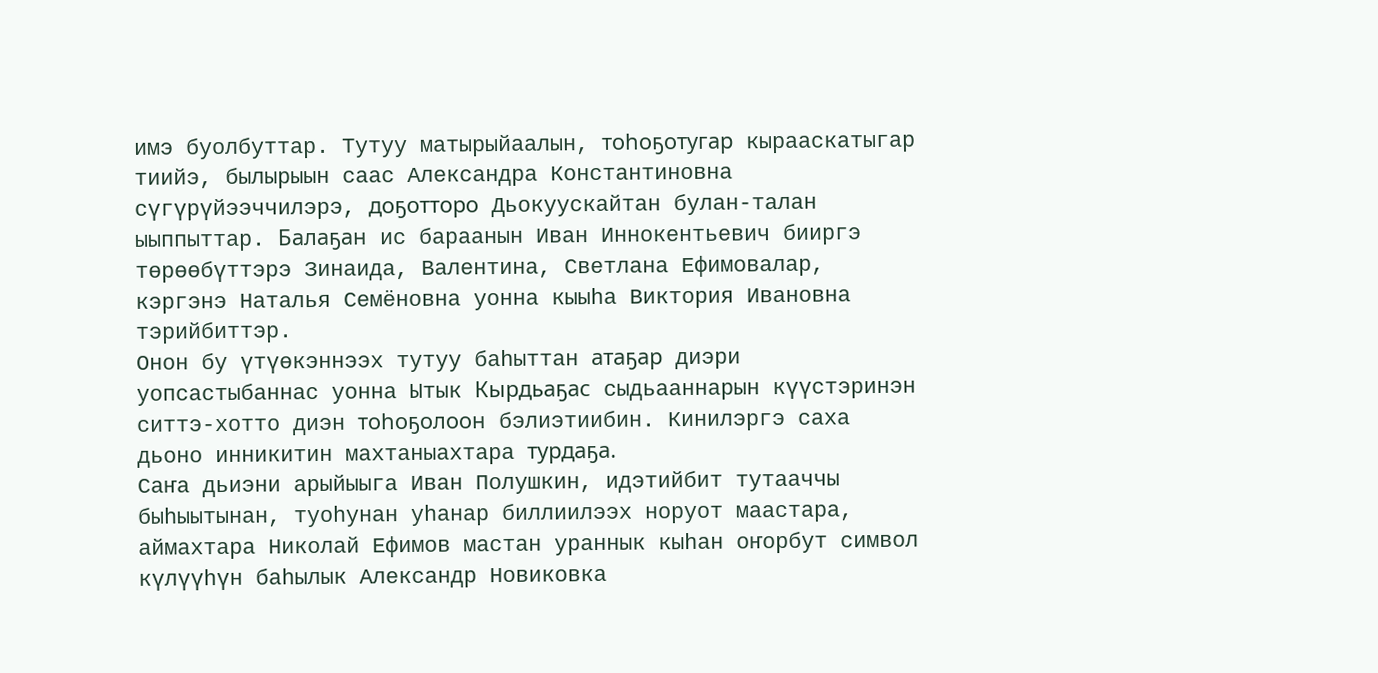имэ буолбуттар. Тутуу матырыйаалын, тоһоҕотугар кырааскатыгар тиийэ, былырыын саас Александра Константиновна сүгүрүйээччилэрэ, доҕотторо Дьокуускайтан булан-талан ыыппыттар. Балаҕан ис бараанын Иван Иннокентьевич бииргэ төрөөбүттэрэ Зинаида, Валентина, Светлана Ефимовалар, кэргэнэ Наталья Семёновна уонна кыыһа Виктория Ивановна тэрийбиттэр.
Онон бу үтүөкэннээх тутуу баһыттан атаҕар диэри уопсастыбаннас уонна Ытык Кырдьаҕас сыдьааннарын күүстэринэн ситтэ-хотто диэн тоһоҕолоон бэлиэтиибин. Кинилэргэ саха дьоно инникитин махтаныахтара турдаҕа.
Саҥа дьиэни арыйыыга Иван Полушкин, идэтийбит тутааччы быһыытынан, туоһунан уһанар биллиилээх норуот маастара, аймахтара Николай Ефимов мастан ураннык кыһан оҥорбут символ күлүүһүн баһылык Александр Новиковка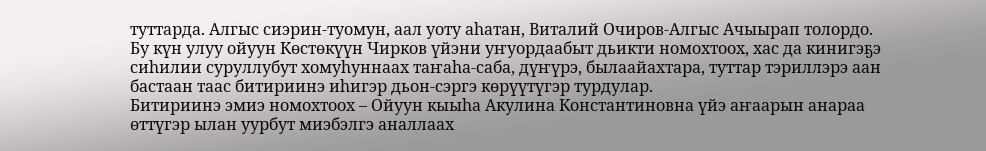туттарда. Алгыс сиэрин-туомун, аал уоту аһатан, Виталий Очиров-Алгыс Ачыырап толордо.
Бу күн улуу ойуун Көстөкүүн Чирков үйэни уҥуордаабыт дьикти номохтоох, хас да кинигэҕэ сиһилии суруллубут хомуһуннаах таҥаһа-саба, дүҥүрэ, былаайахтара, туттар тэриллэрэ аан бастаан таас битириинэ иһигэр дьон-сэргэ көрүүтүгэр турдулар.
Битириинэ эмиэ номохтоох – Ойуун кыыһа Акулина Константиновна үйэ аҥаарын анараа өттүгэр ылан уурбут миэбэлгэ аналлаах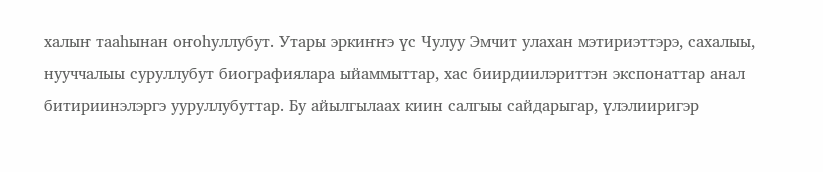халыҥ тааһынан оҥоһуллубут. Утары эркиҥҥэ үс Чулуу Эмчит улахан мэтириэттэрэ, сахалыы, нууччалыы суруллубут биографиялара ыйаммыттар, хас биирдиилэриттэн экспонаттар анал битириинэлэргэ ууруллубуттар. Бу айылгылаах киин салгыы сайдарыгар, үлэлииригэр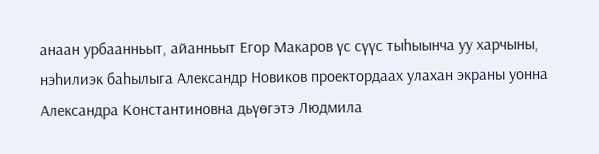анаан урбаанньыт, айанньыт Егор Макаров үс сүүс тыһыынча уу харчыны, нэһилиэк баһылыга Александр Новиков проектордаах улахан экраны уонна Александра Константиновна дьүөгэтэ Людмила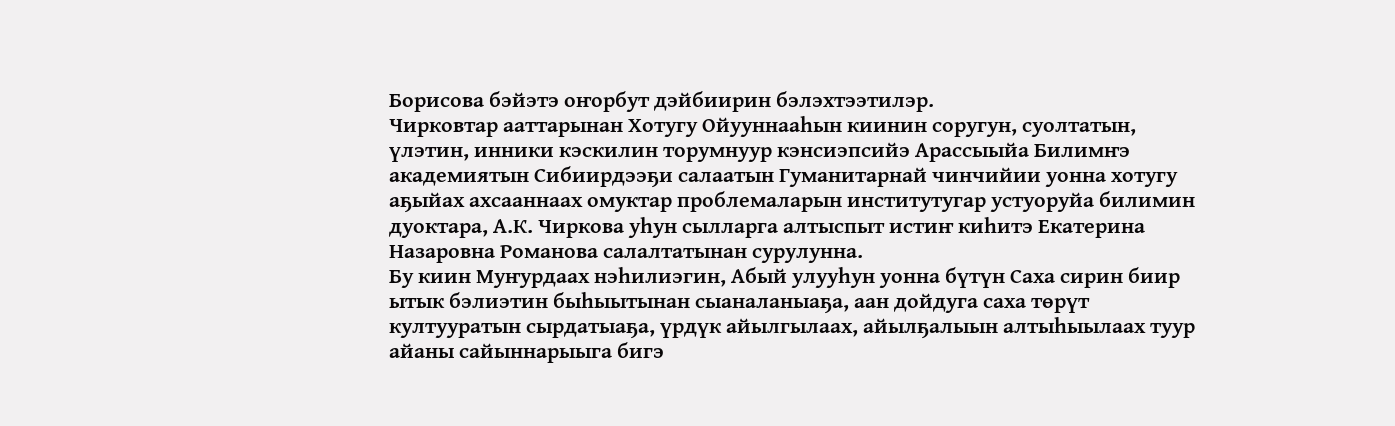Борисова бэйэтэ оҥорбут дэйбиирин бэлэхтээтилэр.
Чирковтар ааттарынан Хотугу Ойууннааһын киинин соругун, суолтатын, үлэтин, инники кэскилин торумнуур кэнсиэпсийэ Арассыыйа Билимҥэ академиятын Сибиирдээҕи салаатын Гуманитарнай чинчийии уонна хотугу аҕыйах ахсааннаах омуктар проблемаларын институтугар устуоруйа билимин дуоктара, А.К. Чиркова уһун сылларга алтыспыт истиҥ киһитэ Екатерина Назаровна Романова салалтатынан сурулунна.
Бу киин Муҥурдаах нэһилиэгин, Абый улууһун уонна бүтүн Саха сирин биир ытык бэлиэтин быһыытынан сыаналаныаҕа, аан дойдуга саха төрүт култууратын сырдатыаҕа, үрдүк айылгылаах, айылҕалыын алтыһыылаах туур айаны сайыннарыыга бигэ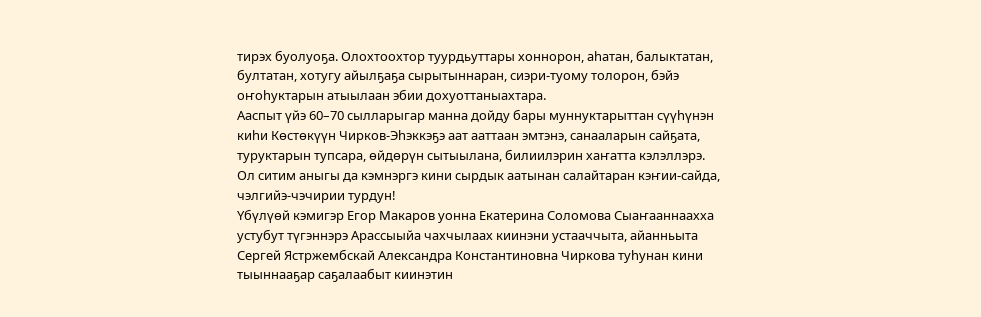тирэх буолуоҕа. Олохтоохтор туурдьуттары хоннорон, аһатан, балыктатан, бултатан, хотугу айылҕаҕа сырытыннаран, сиэри-туому толорон, бэйэ оҥоһуктарын атыылаан эбии дохуоттаныахтара.
Ааспыт үйэ 60–70 cылларыгар манна дойду бары муннуктарыттан сүүһүнэн киһи Көстөкүүн Чирков-Эһэккэҕэ аат ааттаан эмтэнэ, санааларын сайҕата, туруктарын тупсара, өйдөрүн сытыылана, билиилэрин хаҥатта кэлэллэрэ.
Ол ситим аныгы да кэмнэргэ кини сырдык аатынан салайтаран кэҥии-сайда, чэлгийэ-чэчирии турдун!
Үбүлүөй кэмигэр Егор Макаров уонна Екатерина Соломова Сыаҥааннаахха устубут түгэннэрэ Арассыыйа чахчылаах киинэни устааччыта, айанньыта Сергей Ястржембскай Александра Константиновна Чиркова туһунан кини тыыннааҕар саҕалаабыт киинэтин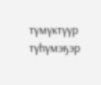түмүктүүр түһүмэҕэр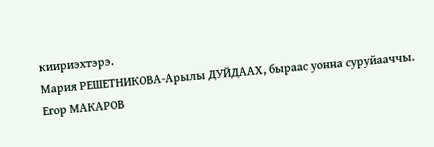киириэхтэрэ.
Мария РЕШЕТНИКОВА-Арылы ДУЙДААХ, быраас уонна суруйааччы.
Егор МАКАРОВ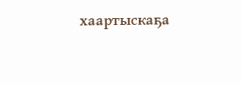хаартыскаҕа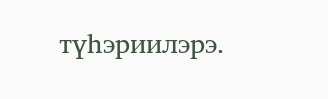түһэриилэрэ.